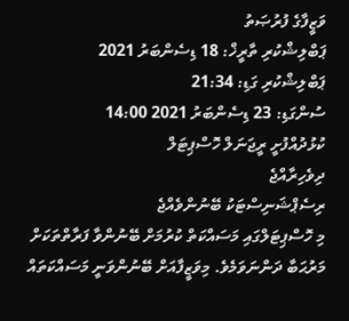ވަޒީފާގެ ފުރުޞަތު
ޕަބްލިޝްކުރި ތާރީޚް: 18 ޑިސެންބަރު 2021
ޕަބްލިޝްކުރި ގަޑި: 21:34
ސުންގަޑި: 23 ޑިސެންބަރު 2021 14:00
ކުޅުދުއްފުށީ ރީޖަނަލް ހޮސްޕިޓަލް
ދިވެހިރާއްޖެ
ރިސެޕްޝަނިސްޓަކު ބޭނުންވެއްޖެ
މި ހޮސްޕިޓަލްގައި މަސައްކަތް ކުރުމަށް ބޭނުންވާ ފަރާތްތަކަށް މަރުޙަބާ ދަންނަވަމެވެ. މިވަޒީފާއަށް ބޭނުންވަނީ މަސައްކަތައް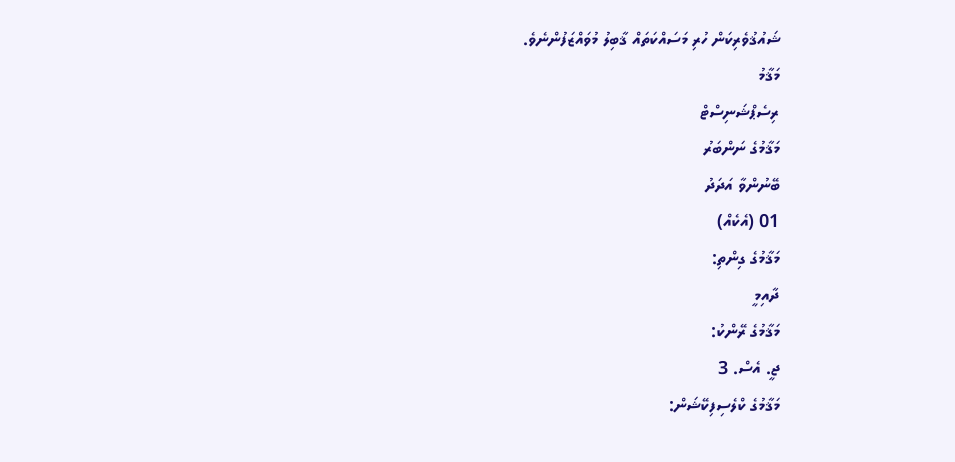ޝައުޤުވެރިކަން ހުރި މަސައްކަތައް ޤާބިލު މުވައްޒަފުންނެވެ.
މަޤާމު
ރިސެޕްޝަނިސްޓް
މަޤާމުގެ ނަންބަރު
ބޭނުންވާ އަދަދު
01 (އެކެއް)
މަޤާމުގެ ގިންތި:
ދާއިމީ
މަޤާމުގެ ރޭންކު:
ޖީ. އެސް. 3
މަޤާމުގެ ކްލެސިފިކޭޝަން: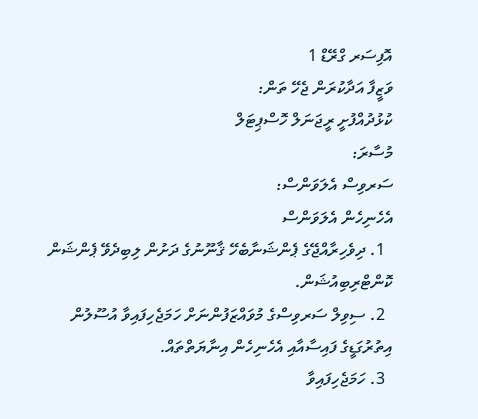އޮފިސަރ ގްރޭޑް 1
ވަޒީފާ އަދާކުރަން ޖެހޭ ތަން:
ކުޅުދުއްފުށީ ރީޖަނަލް ހޮސްޕިޓަލް
މުސާރަ:
ސަރވިސް އެލަވަންސް:
އެހެނިހެން އެލަވަންސް
  1. ދިވެހިރާއްޖޭގެ ޕެންޝަނާބެހޭ ޤާނޫނުގެ ދަށުން ލިބިދެވޭ ޕެންޝަން ކޮންޓްރިބިއުޝަން.
  2. ސިވިލް ސަރވިސްގެ މުވައްޒަފުންނަށް ހަމަޖެހިފައިވާ އުސޫލުން އިތުރުގަޑީގެ ފައިސާއާއި އެހެނިހެން އިނާޔަތްތައް.
  3. ހަމަޖެހިފައިވާ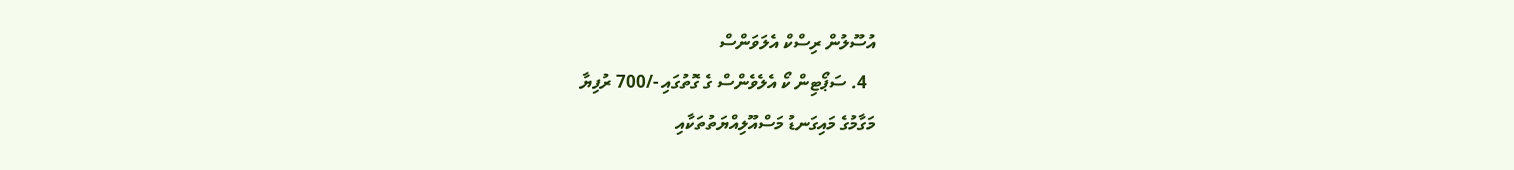އުސޫލުން ރިސްކް އެލަވަންސް
  4. ސަޕޯޓިން ކޯ އެލެވެންސް ގެ ގޮތުގައި -/700 ރުފިޔާ
މަގާމުގެ މައިގަނޑު މަސްއޫލިއްޔަތުތަކާއި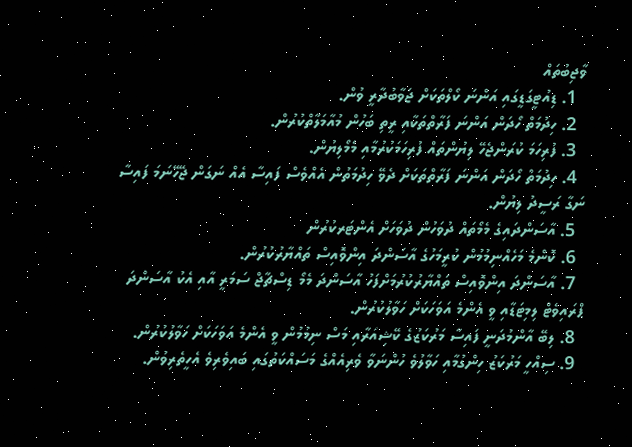ވާޖިބުތައް
  1. ޑިއުޓީގަޑީގައި އަންނަ ކޯލްތަކަށް ޖަވާބުދާރީ ވުން.
  2. ހިދުމަތް ހޯދަން އަންނަ ފަރާތްތަކާއި ރީތި ބަހުން މުއާމަލާތްކުރުން.
  3. ފުރިހަމަ ކުރަންޖެހޭ ލިޔުންތައް ފުރިހަމަކުރުމާއި މެމޯލިޔުން.
  4. ހިދުމަތް ހޯދަން އަންނަ ފަރާތްތަކަށް ދެވޭ ހިދުމަތުން އެއްވެސް ފައިސާ އެއް ނަގަން ޖޭހޭނަމަ ފައިސާ ނަގާ ރަސީދު ލިޔުން.
  5. އާސަންދައިގެ މެމޯތައް ދުވަހުން ދުވަހަށް އެންޓަރކުރުން
  6. ކޮންމެ މަހެއްނިމުމުން ކުރީމަހުގެ އާސަންދަ އިންވޮއިސް ތައްޔާރުކުރުން.
  7. އާސަންދަ އިންވޮއިސް ތައްޔާރުކުރުމަށްފަހު އާސަންދަ މެމޯ ޑިސްޗާޖް ސަމަރީ އާއި އެކު އާސަންދަ ޕްރައިވެޓް ލިމިޓަޑާއި ވީ އެންމެ އަވަހަކަށް ހަވާލުކުރުން.
  8. ލިބޭ އާންމުދަނީ ފައިސާ މަރުކަޒުގެ ކޭޝިއަރާއި މަސް ނިމުމުން ވީ އެންމެ އަވަހަކަށް ހަވާލުކުރުން.
  9. ސިއްހީ މަރުކަޒު ހިންގުމާއި ހަވާލުވެ ހުންނަވާ ވެރިއެއްގެ މަސައްކަތުގައި ބައިވެރިވެ އެހީތެރިވުން.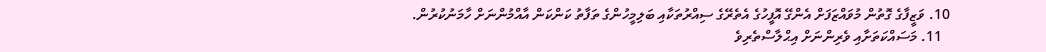10. ވަޒީފާގެ ގޮތުން މުވައްޒަފަށް އެންގޭ އޮފީހުގެ އެތެރޭގެ ސިއްރުތަކާއި ބަލިމީހުންގެ ތަފާތު ކަންކަން އާއްމުންނަށް ހާމަނުކުރުން.
  11. މަސައްކަތަށާއި ވެރިންނަށް އިޙްލާސްތެރިވެ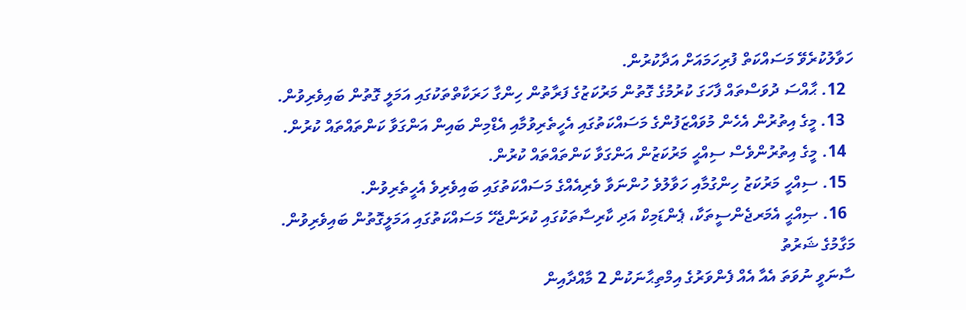ހަވާލުކުރެވޭ މަސައްކަތް ފުރިހަމައަށް އަދާކުރުން.
  12. ޙާއްސަ ދުވަސްތައް ފާހަގަ ކުރުމުގެ ގޮތުން މަރުކަޒުގެ ފަރާތުން ހިންގާ ހަރަކާތްތަކުގައި އަމަލީ ގޮތުން ބައިވެރިވުން.
  13. މީގެ އިތުރުން އެހެން މުވައްޒަފުންގެ މަސައްކަތުގައި އެހީތެރިވުމާއި އެޑްމިން ބައިން އަންގަވާ ކަންތައްތައް ކުރުން.
  14. މީގެ އިތުރުންވެސް ސިއްޙީ މަރުކަޒުން އަންގަވާ ކަންތައްތައް ކުރުން.
  15. ސިއްހީ މަރުކަޒު ހިންގުމާއި ހަވާލުވެ ހުންނަވާ ވެރިއެއްގެ މަސައްކަތުގައި ބައިވެރިވެ އެހީތެރިވުން.
  16. ޞިއްޙީ އެމަރޖެންސީތަކާ، ޕެންޑަމިކް އަދި ކާރިސާތަކުގައި ކުރަންޖެހޭ މަސައްކަތުގައި އަމަލީގޮތުން ބައިވެރިވުން.
މަގާމުގެ ޝަރުތު
ސާނަވީ ނުވަތަ އެއާ އެއް ފެންވަރުގެ އިމްތިޙާނަކުން 2 މާއްދާއިން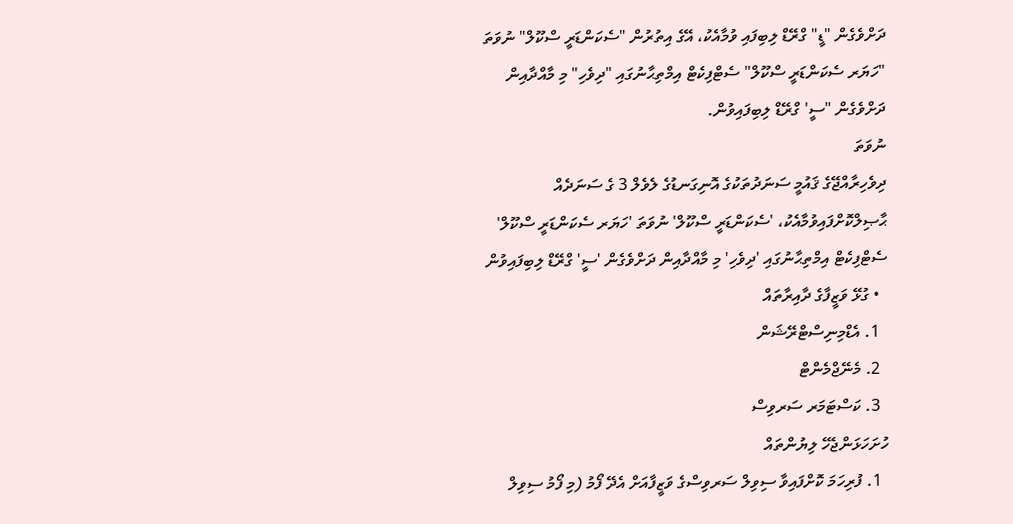ދަށްވެގެން "ޑީ" ގްރޭޑް ލިބިފައި ވުމާއެކު، އޭގެ އިތުރުން "ސެކަންޑަރީ ސްކޫލް" ނުވަތަ "ހަޔަރ ސެކަންޑަރީ ސްކޫލް" ސެޓްފިކެޓް އިމްތިޙާނުގައި "ދިވެހި" މި މާއްދާއިން ދަށްވެގެން "ސީ' ގްރޭޑް ލިބިފައިވުން.
ނުވަތަ
ދިވެހިރާއްޖޭގެ ޤައުމީ ސަނަދުތަކުގެ އޮނިގަނޑުގެ ލެވެލް 3 ގެ ސަނަދެއް ޙާޞިލްކޮށްފައިވުމާއެކު، 'ސެކަންޑަރީ ސްކޫލް' ނުވަތަ 'ހަޔަރ ސެކަންޑަރީ ސްކޫލް' ސެޓްފިކެޓް އިމްތިޙާނުގައި 'ދިވެހި' މި މާއްދާއިން ދަށްވެގެން 'ސީ' ގްރޭޑް ލިބިފައިވުން
  • ގުޅޭ ވަޒީފާގެ ދާއިރާތައް
  1. އެޑްމިނިސްޓްރޭޝަން
  2. މެނޭޖްމެންޓް
  3. ކަސްޓަމަރ ސަރވިސް
ހުށަހަޅަންޖެހޭ ލިޔުންތައް
  1. ފުރިހަމަ ކޮށްފައިވާ ސިވިލް ސަރވިސްގެ ވަޒީފާއަށް އެދޭ ފޯމު (މި ފޯމު ސިވިލް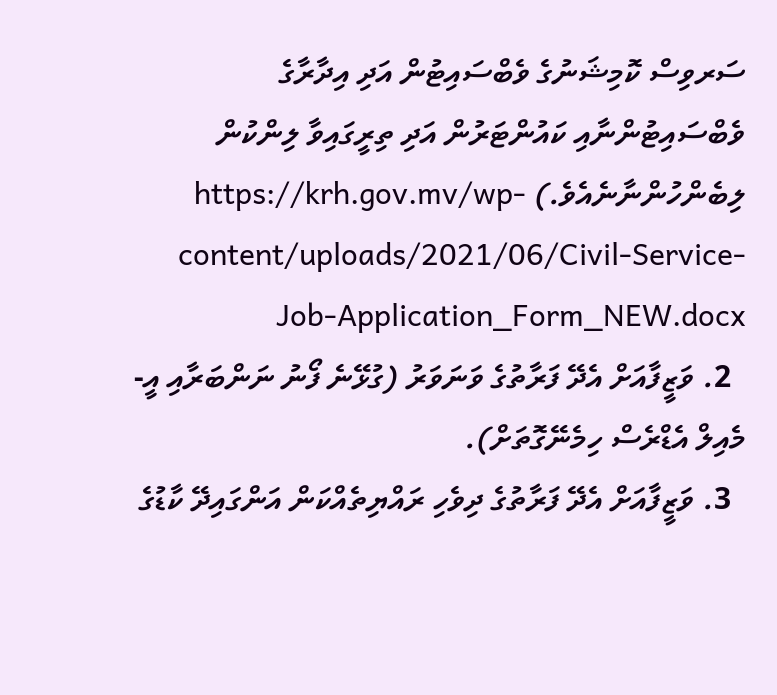ސަރވިސް ކޮމިޝަނުގެ ވެބްސައިޓުން އަދި އިދާރާގެ ވެބްސައިޓުންނާއި ކައުންޓަރުން އަދި ތިރީގައިވާ ލިންކުން ލިބެންހުންނާނެއެވެ.) https://krh.gov.mv/wp-content/uploads/2021/06/Civil-Service-Job-Application_Form_NEW.docx
  2. ވަޒީފާއަށް އެދޭ ފަރާތުގެ ވަނަވަރު (ގުޅޭނެ ފޯނު ނަންބަރާއި އީ-މެއިލް އެޑްރެސް ހިމެނޭގޮތަށް).
  3. ވަޒީފާއަށް އެދޭ ފަރާތުގެ ދިވެހި ރައްޔިތެއްކަން އަންގައިދޭ ކާޑުގެ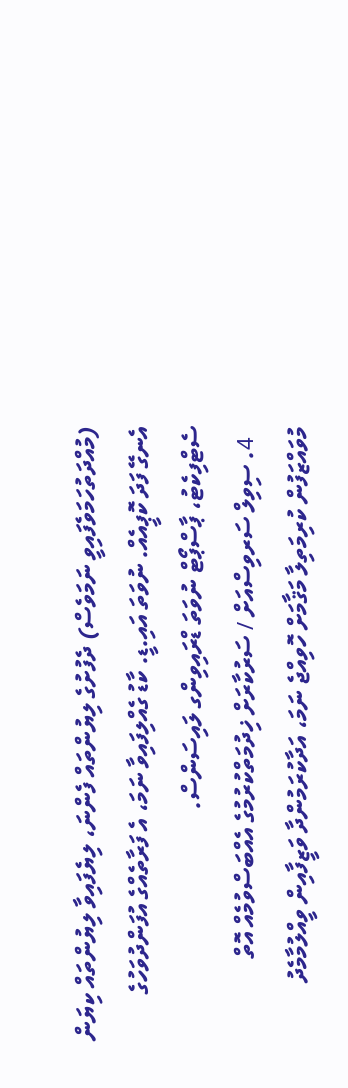(މުއްދަތުހަމަވެފައިވީ ނަމަވެސް) ދެފުށުގެ ލިޔުންތައް ފެންނަ، ލިޔެފައިވާ ލިޔުންތައް ކިޔަން އެނގޭ ފަދަ ކޮޕީއެއް. ނުވަތަ އައި.ޑީ. ކާޑު ގެއްލިފައިވާ ނަމަ، އެ ފަރާތެއްގެ އުފަންދުވަހުގެ ސެޓްފިކެޓު، ޕާސްޕޯޓް ނުވަތަ ޑްރައިވިންގ ލައިސަންސް.
  4. ސިވިލް ސަރވިސްއަށް / ސަރުކާރަށް ޚިދުމަތްކުރުމުގެ އެއްބަސްވުމެއް އޮތް މުވައްޒަފުން ކުރިމަތިލާ މަޤާމަށް ހޮވިއްޖެ ނަމަ، އަދާކުރަމުންދާ ވަޒީފާއިން ވީއްލުމާމެދު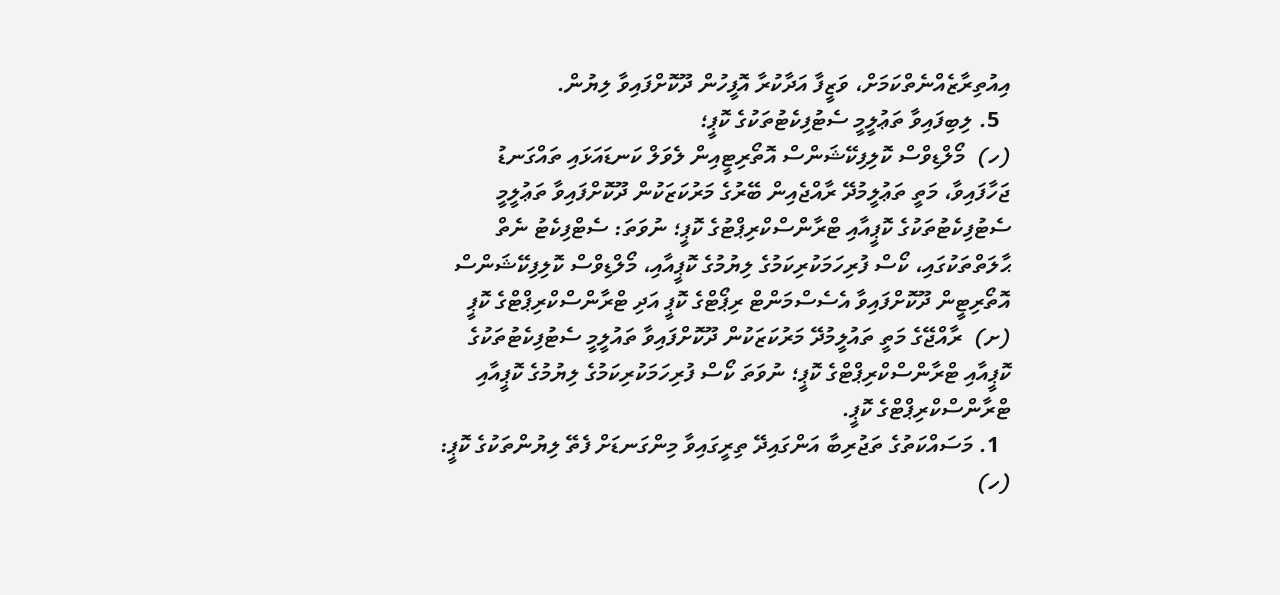އިއުތިރާޒެއްނެތްކަމަށް، ވަޒީފާ އަދާކުރާ އޮފީހުން ދޫކޮށްފައިވާ ލިޔުން.
  5. ލިބިފައިވާ ތަޢުލީމީ ސެޓުފިކެޓުތަކުގެ ކޮޕީ؛
(ހ)  މޯލްޑިވްސް ކޮލިފިކޭޝަންސް އޮތޯރިޓީއިން ލެވަލް ކަނޑައަޅައި ތައްގަނޑު ޖަހާފައިވާ، މަތީ ތަޢުލީމުދޭ ރާއްޖެއިން ބޭރުގެ މަރުކަޒަކުން ދޫކޮށްފައިވާ ތަޢުލީމީ ސެޓުފިކެޓުތަކުގެ ކޮޕީއާއި ޓްރާންސްކްރިޕްޓުގެ ކޮޕީ؛ ނުވަތަ: ސެޓްފިކެޓު ނެތް ޙާލަތްތަކުގައި، ކޯސް ފުރިހަމަކުރިކަމުގެ ލިޔުމުގެ ކޮޕީއާއި، މޯލްޑިވްސް ކޮލިފިކޭޝަންސް އޮތޯރިޓީން ދޫކޮށްފައިވާ އެސެސްމަންޓް ރިޕޯޓްގެ ކޮޕީ އަދި ޓްރާންސްކްރިޕްޓްގެ ކޮޕީ
(ށ)  ރާއްޖޭގެ މަތީ ތައުލީމުދޭ މަރުކަޒަކުން ދޫކޮށްފައިވާ ތައުލީމީ ސެޓުފިކެޓުތަކުގެ ކޮޕީއާއި ޓްރާންސްކްރިޕްޓްގެ ކޮޕީ؛ ނުވަތަ ކޯސް ފުރިހަމަކުރިކަމުގެ ލިޔުމުގެ ކޮޕީއާއި ޓްރާންސްކްރިޕްޓްގެ ކޮޕީ.
  1. މަސައްކަތުގެ ތަޖުރިބާ އަންގައިދޭ ތިރީގައިވާ މިންގަނޑަށް ފެތޭ ލިޔުންތަކުގެ ކޮޕީ:
(ހ)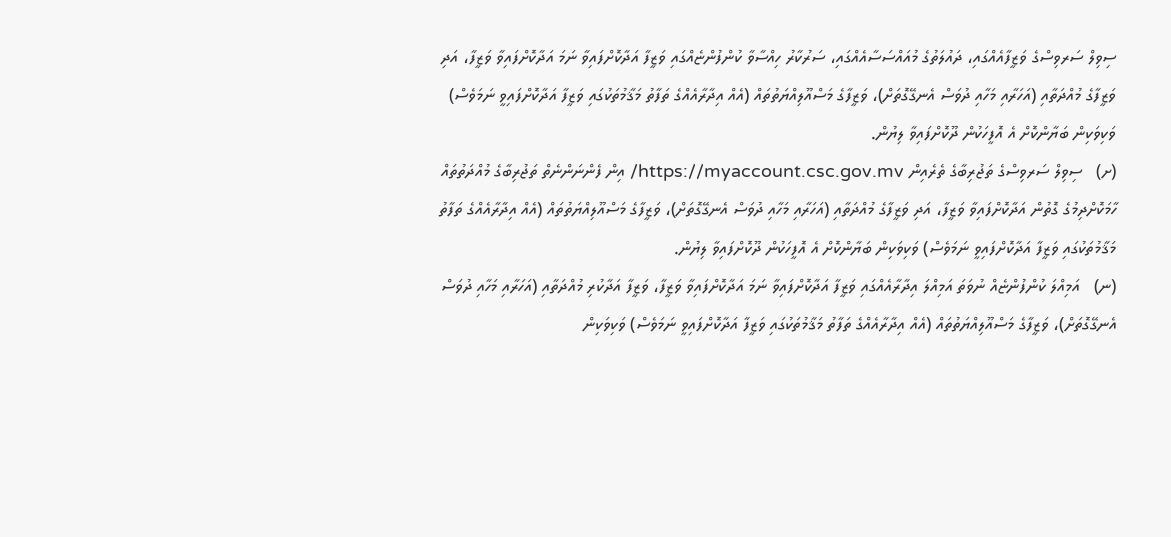ސިވިލް ސަރވިސްގެ ވަޒީފާއެއްގައި، ދައުލަތުގެ މުއައްސަސާއެއްގައި، ސަރުކާރު ހިއްސާވާ ކުންފުންޏެއްގައި ވަޒީފާ އަދާކޮށްފައިވާ ނަމަ އަދާކޮށްފައިވާ ވަޒީފާ، އަދި ވަޒީފާގެ މުއްދަތާއި (އަހަރާއި މަހާއި ދުވަސް އެނގޭގޮތަށް)، ވަޒީފާގެ މަސްއޫލިއްޔަތުތައް (އެއް އިދާރާއެއްގެ ތަފާތު މަޤާމުތަކުގައި ވަޒީފާ އަދާކޮށްފައިވީ ނަމަވެސް) ވަކިވަކިން ބަޔާންކޮށް އެ އޮފީހަކުން ދޫކޮށްފައިވާ ލިޔުން.
(ށ)   ސިވިލް ސަރވިސްގެ ތަޖުރިބާގެ ތެރެއިން https://myaccount.csc.gov.mv/ އިން ފެންނަންނެތް ތަޖުރިބާގެ މުއްދަތުތައް ހާމަކޮށްދިމުގެ ގޮތުން އަދާކޮށްފައިވާ ވަޒީފާ، އަދި ވަޒީފާގެ މުއްދަތާއި (އަހަރާއި މަހާއި ދުވަސް އެނގޭގޮތަށް)، ވަޒީފާގެ މަސްއޫލިއްޔަތުތައް (އެއް އިދާރާއެއްގެ ތަފާތު މަޤާމުތަކުގައި ވަޒީފާ އަދާކޮށްފައިވީ ނަމަވެސް) ވަކިވަކިން ބަޔާންކޮށް އެ އޮފީހަކުން ދޫކޮށްފައިވާ ލިޔުން.
(ނ)   އަމިއްލަ ކުންފުންޏެއް ނުވަތަ އަމިއްލަ އިދާރާއެއްގައި ވަޒީފާ އަދާކޮށްފައިވާ ނަމަ އަދާކޮށްފައިވާ ވަޒީފާ، ވަޒީފާ އަދާކުރި މުއްދަތާއި (އަހަރާއި މަހާއި ދުވަސް އެނގޭގޮތަށް)، ވަޒީފާގެ މަސްއޫލިއްޔަތުތައް (އެއް އިދާރާއެއްގެ ތަފާތު މަޤާމުތަކުގައި ވަޒީފާ އަދާކޮށްފައިވީ ނަމަވެސް) ވަކިވަކިން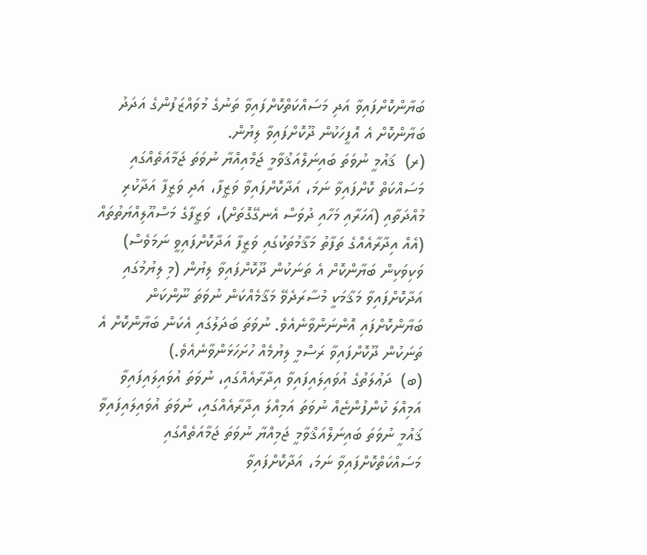ބަޔާންކޮށްފައިވާ އަދި މަސައްކަތްކޮށްފައިވާ ތަނުގެ މުވައްޒަފުންގެ އަދަދު ބަޔާންކޮށް އެ އޮފީހަކުން ދޫކޮށްފައިވާ ލިޔުން.
(ރ)  ޤައުމީ ނުވަތަ ބައިނަލްއަޤުވާމީ ޖަމްއިއްޔާ ނުވަތަ ޖަމާއަތެއްގައި މަސައްކަތް ކޮށްފައިވާ ނަމަ، އަދާކޮށްފައިވާ ވަޒީފާ، އަދި ވަޒީފާ އަދާކުރި މުއްދަތާއި (އަހަރާއި މަހާއި ދުވަސް އެނގޭގޮތަށް)، ވަޒީފާގެ މަސްއޫލިއްޔަތުތައް (އެއް އިދާރާއެއްގެ ތަފާތު މަޤާމުތަކުގައި ވަޒީފާ އަދާކޮށްފައިވީ ނަމަވެސް) ވަކިވަކިން ބަޔާންކޮށް އެ ތަނަކުން ދޫކޮށްފައިވާ ލިޔުން (މި ލިޔުމުގައި އަދާކޮށްފައިވާ މަޤާމަކީ މުސާރަދެވޭ މަޤާމެއްކަން ނުވަތަ ނޫންކަން ބަޔާންކޮށްފައި އޮންނަންވާނެއެވެ. ނުވަތަ ބަދަލުގައި އެކަން ބަޔާންކޮށް އެ ތަނަކުން ދޫކޮށްފައިވާ ރަސްމީ ލިޔުމެއް ހުށަހަޅަންވާނެއެވެ.)
(ބ)  ދަޢުލަތުގެ އުވައިލައިފައިވާ އިދާރާއެއްގައި، ނުވަތަ އުވައިލައިފައިވާ އަމިއްލަ ކުންފުންޏެއް ނުވަތަ އަމިއްލަ އިދާރާއެއްގައި، ނުވަތަ އުވައިލައިފައިވާ ޤައުމީ ނުވަތަ ބައިނަލްއަޤްވާމީ ޖަމިއްޔާ ނުވަތަ ޖަމާއަތެއްގައި މަސައްކަތްކޮށްފައިވާ ނަމަ، އަދާކޮށްފައިވާ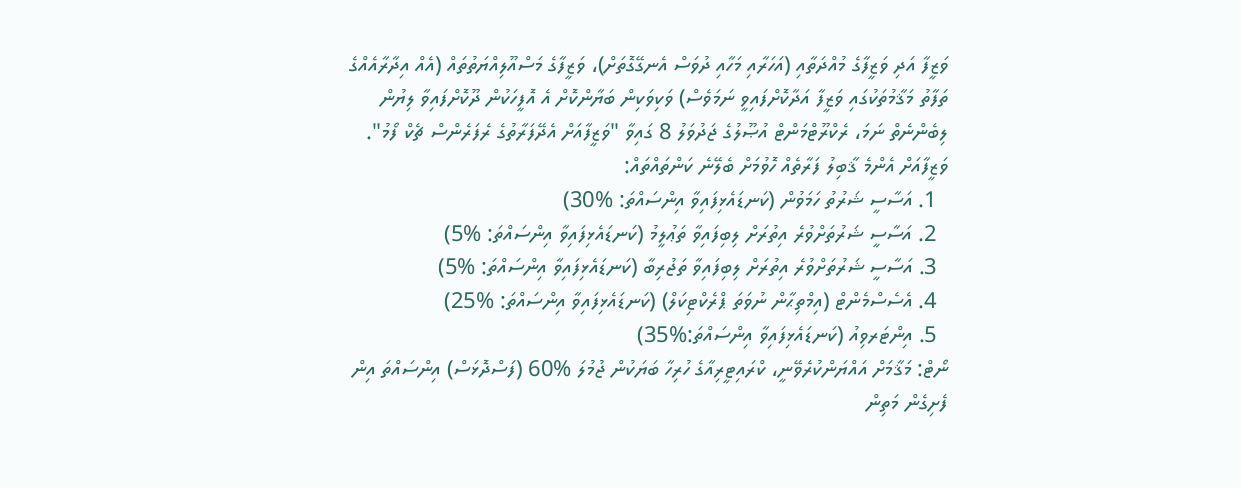ވަޒީފާ އަދި ވަޒީފާގެ މުއްދަތާއި (އަހަރާއި މަހާއި ދުވަސް އެނގޭގޮތަށް)، ވަޒީފާގެ މަސްއޫލިއްޔަތުތައް (އެއް އިދާރާއެއްގެ ތަފާތު މަޤާމުތަކުގައި ވަޒީފާ އަދާކޮށްފައިވީ ނަމަވެސް) ވަކިވަކިން ބަޔާންކޮށް އެ އޮފީހަކުން ދޫކޮށްފައިވާ ލިޔުން ލިބެންނެތް ނަމަ، ރެކްރޫޓްމަންޓް އުޞޫލުގެ ޖަދުވަލު 8 ގައިވާ "ވަޒީފާއަށް އެދޭފަރާތުގެ ރެފަރެންސް ޗެކް ފޯމު".
ވަޒީފާއަށް އެންމެ ޤާބިލު ފަރާތެއް ހޮވުމަށް ބެލޭނެ ކަންތައްތައް:
  1. އަސާސީ ޝަރުތު ހަމަވުން (ކަނޑައެޅިފައިވާ އިންސައްތަ: %30)
  2. އަސާސީ ޝަރުތަށްވުރެ އިތުރަށް ލިބިފައިވާ ތަޢުލީމު (ކަނޑައެޅިފައިވާ އިންސައްތަ: %5)
  3. އަސާސީ ޝަރުތަށްވުރެ އިތުރަށް ލިބިފައިވާ ތަޖުރިބާ (ކަނޑައެޅިފައިވާ އިންސައްތަ: %5)
  4. އެސެސްމެންޓް (އިމްތިޙާން ނުވަތަ ޕްރެކްޓިކަލް) (ކަނޑައެޅިފައިވާ އިންސައްތަ: %25)
  5. އިންޓަރވިއު (ކަނޑައެޅިފައިވާ އިންސައްތަ:%35)
ނޯޓް: މަޤާމަށް އައްޔަންކުރެވޭނީ، ކްރައިޓީރިއާގެ ހުރިހާ ބަޔަކުން ޖުމުލަ %60 (ފަސްދޮޅަސް) އިންސައްތަ އިން ފެށިގެން މަތިން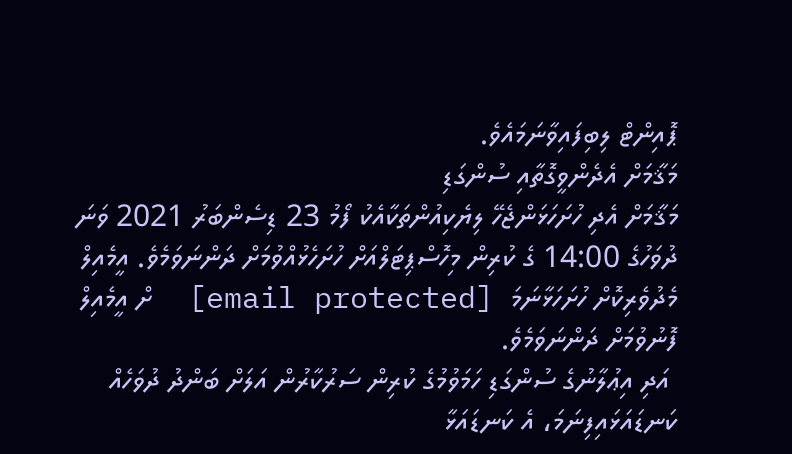ޕޮއިންޓް ލިބިފައިވާނަމައެވެ.
މަޤާމަށް އެދެންވީގޮތާއި ސުންގަޑި
މަޤާމަށް އެދި ހުށަހަޅަންޖެހޭ ލިޔެކިއުންތަކާއެކު ފޯމު 23 ޑިސެންބަރު 2021 ވަނަ ދުވަހުގެ 14:00 ގެ ކުރިން މިހޮސްޕިޓަލްއަށް ހުށަހެޅުއްވުމަށް ދަންނަވަމެވެ. އީމެއިލް މެދުވެރިކޮށް ހުށަހަޅާނަމަ  [email protected]  ށް އީމެއިލް ފޮނުވުމަށް ދަންނަވަމެވެ.
 އަދި އިޢުލާނުގެ ސުންގަޑި ހަމަވުމުގެ ކުރިން ސަރުކާރުން އަލަށް ބަންދު ދުވަހެއް ކަނޑައަޅައިފިނަމަ، އެ ކަނޑައަޅާ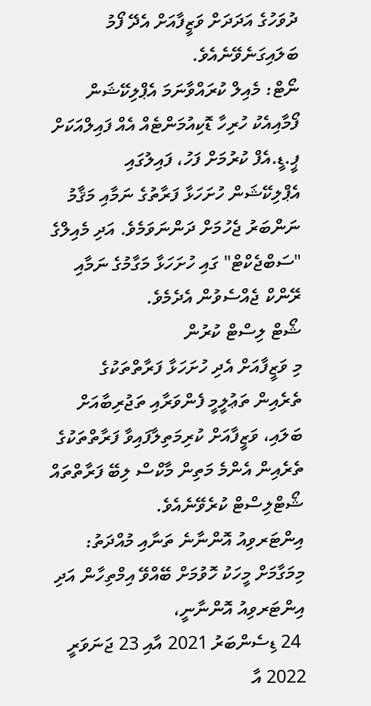ދުވަހުގެ އަދަދަށް ވަޒީފާއަށް އެދޭ ފޯމު ބަލައިގަނެވޭނެއެވެ.
ނޯޓް: މެއިލް ކުރައްވާނަމަ އެޕްލިކޭޝަން ފޯމާއިއެކު ހުރިހާ ޑޮކިއުމަންޓެއް އެއް ފައިލްއަކަށް ޕީ.ޑީ.އެފް ކުރުމަށް ފަހު، ފައިލުގައި  އެޕްލިކޭޝަން ހުށަހަޅާ ފަރާތުގެ ނަމާއި މަޤާމު ނަންބަރު ޖެހުމަށް ދަންނަވަމެވެ. އަދި މެއިލްގެ "ސަބްޖެކްޓް" ގައި ހުށަހަޅާ މަގާމުގެ ނަމާއި ރޭންކް ޖެއްސެވުން އެދެމެވެ.
ޝޯޓް ލިސްޓް ކުރުން
މި ވަޒީފާއަށް އެދި ހުށަހަޅާ ފަރާތްތަކުގެ ތެރެއިން ތަޢުލީމީ ފެންވަރާއި ތަޖުރިބާއަށް ބަލައި، ވަޒީފާއަށް ކުރިމަތިލާފައިވާ ފަރާތްތަކުގެ ތެރެއިން އެންމެ މަތިން މާކްސް ލިބޭ ފަރާތްތައް ޝޯޓްލިސްޓް ކުރެވޭނެއެވެ.
އިންޓަރވިއު އޮންނާނެ ތަނާއި މުއްދަތު:
މިމަގާމަށް މީހަކު ހޮވުމަށް ބޭއްވޭ އިމްތިހާން އަދި އިންޓަރވިއު އޮންނާނީ،
 24 ޑިސެންބަރު 2021 އާއި 23 ޖަނަވަރީ 2022 އާ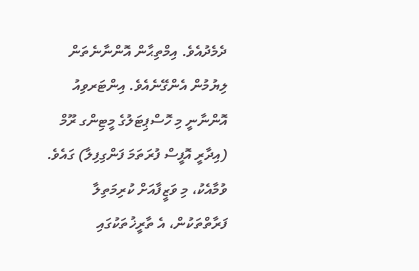ދެމެދުއެވެ. އިމްތިޙާން އޮންނާނެތަން ލިޔުމުން އެންގޭނެއެވެ. އިންޓަރވިއު އޮންނާނީ މި ހޮސްޕިޓަލުގެ މީޓިންގ ރޫމް (އިދާރީ އޮފީސް ފުރަތަމަ ފަންގިފިލާ) ގައެވެ. ވުމާއެކު، މި ވަޒީފާއަށް ކުރިމަތިލާ ފަރާތްތަކުން، އެ ތާރީޚުތަކުގައި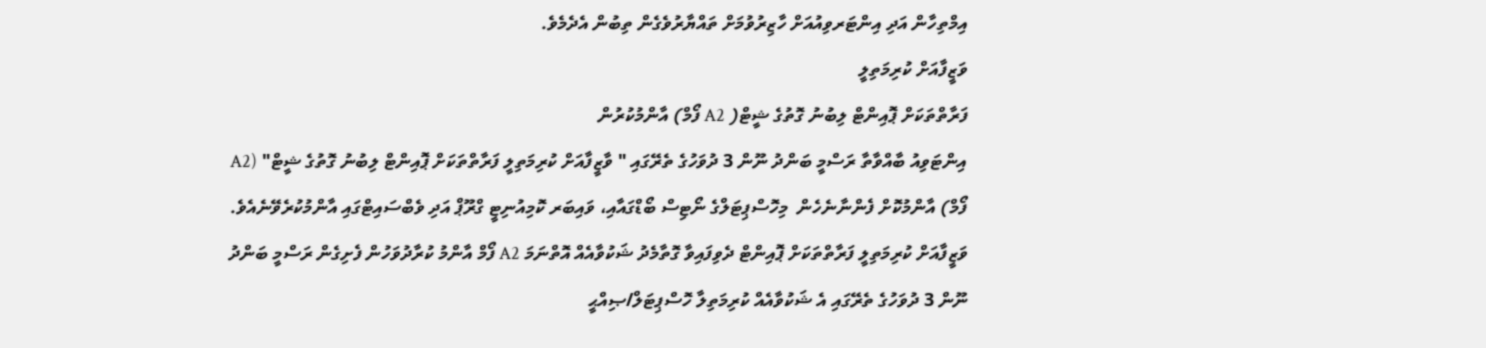އިމްތިހާން އަދި އިންޓަރވިއުއަށް ހާޒިރުވުމަށް ތައްޔާރުވެގެން ތިބުން އެދެމެވެ.
ވަޒީފާއަށް ކުރިމަތިލީ
ފަރާތްތަކަށް ޕޮއިންޓް ލިބުނު ގޮތުގެ ޝީޓް( A2 ފޯމް) އާންމުކުރުން
އިންޓަވިއު ބާއްވާތާ ރަސްމީ ބަންދު ނޫން 3 ދުވަހުގެ ތެރޭގައި " ވާޒީފާއަށް ކުރިމަތިލީ ފަރާތްތަކަށް ޕޮއިންޓް ލިބުނު ގޮތުގެ ޝީޓް" (A2 ފޯމް) އާންމުކޮށް ފެންނާނެހެން  މިހޮސްޕިޓަލްގެ ނޯޓިސް ބޯޑްގައާއި، ވައިބަރ ކޮމިއުނިޓީ ގްރޫޕް އަދި ވެބްސައިޓްގައި އާންމުކުރެވޭނެއެވެ. ވަޒީފާއަށް ކުރިމަތިލީ ފަރާތްތަކަށް ޕޮއިންޓް ދެވިފައިވާ ގޮތާމެދު ޝަކުވާއެއް އޮތްނަމަ A2 ފޯމް އާންމު ކުރާދުވަހުން ފެށިގެން ރަސްމީ ބަންދު ނޫން 3 ދުވަހުގެ ތެރޭގައި އެ ޝަކުވާއެއް ކުރިމަތިލާ ހޮސްޕިޓަލް/ޞިއްޙީ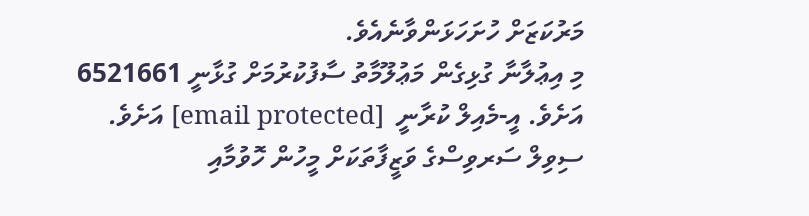މަރުކަޒަށް ހުށަހަޅަންވާނެއެވެ.
މި އިޢުލާނާ ގުޅިގެން މަޢުލޫމާތު ސާފުކުރުމަށް ގުޅާނީ 6521661  އަށެވެ. އީ-މެއިލް ކުރާނީ  [email protected] އަށެވެ.
ސިވިލް ސަރވިސްގެ ވަޒީފާތަކަށް މީހުން ހޮވުމާއި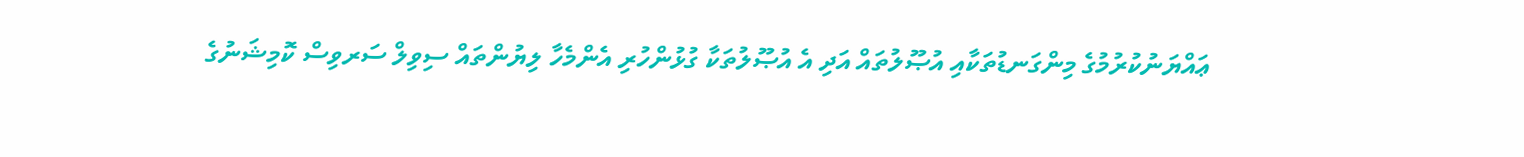ޢައްޔަނުކުރުމުގެ މިންގަނޑުތަކާއި އުޞޫލުތައް އަދި އެ އުޞޫލުތަކާ ގުޅުންހުރި އެންމެހާ ލިޔުންތައް ސިވިލް ސަރވިސް ކޮމިޝަނުގެ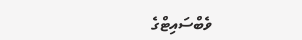ވެބްސައިޓްގެ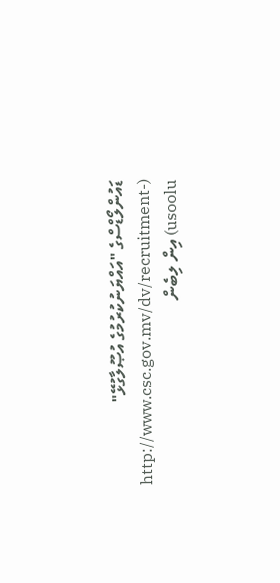ޑައުންލޯޑްސްގެ "އައްޔަނުކުރުމުގެ އުޞޫލާގުޅޭ" (http://www.csc.gov.mv/dv/recruitment-usoolu) އިން ލިބެން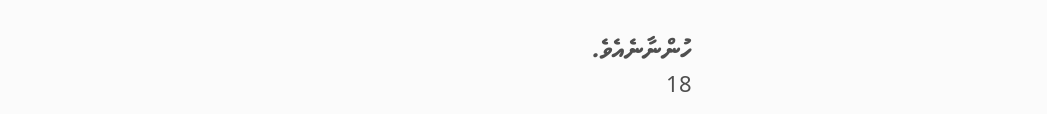ހުންނާނެއެވެ.
18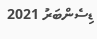ޑިސެންބަރު 2021